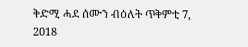ቅድሚ ሓደ ሰሙን ብዕለት ጥቅምቲ 7, 2018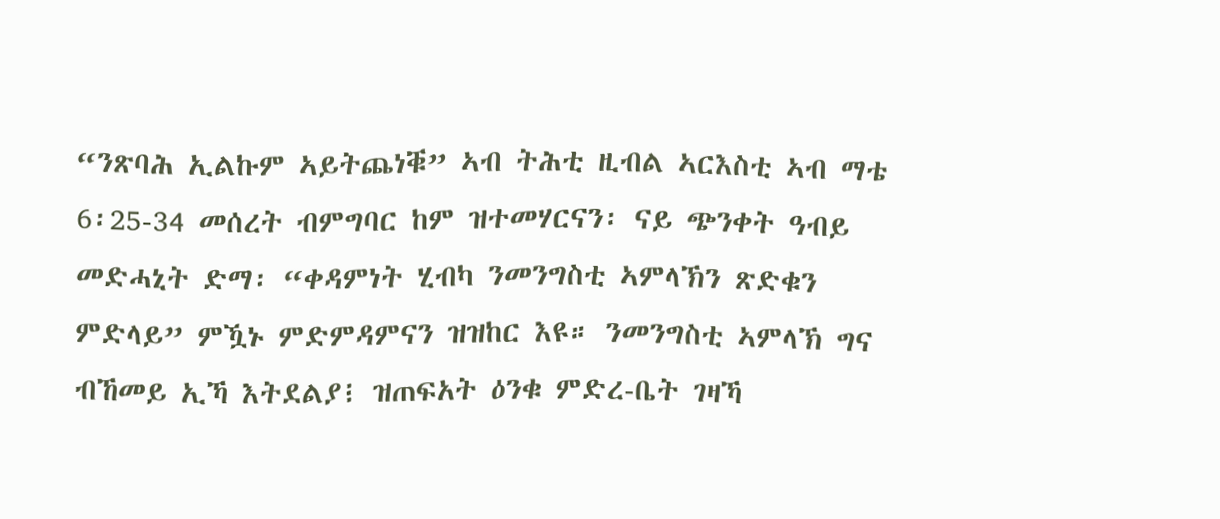“ንጽባሕ ኢልኩም ኣይትጨነቑ” ኣብ ትሕቲ ዚብል ኣርእስቲ ኣብ ማቴ 6፡25-34 መሰረት ብምግባር ከም ዝተመሃርናን፡ ናይ ጭንቀት ዓብይ መድሓኒት ድማ፡ “ቀዳምነት ሂብካ ንመንግስቲ ኣምላኽን ጽድቁን ምድላይ” ምዃኑ ምድምዳምናን ዝዝከር እዩ። ንመንግስቲ ኣምላኽ ግና ብኸመይ ኢኻ እትደልያ፧ ዝጠፍአት ዕንቁ ምድረ-ቤት ገዛኻ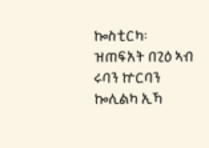ኰስቲርካ፡ ዝጠፍአት በጊዕ ኣብ ሩባን ኵርባን ኰሊልካ ኢኻ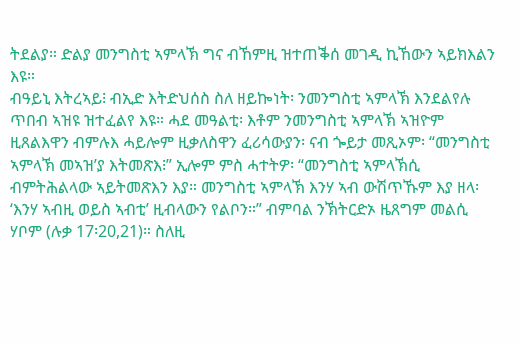ትደልያ። ድልያ መንግስቲ ኣምላኽ ግና ብኸምዚ ዝተጠቕሰ መገዲ ኪኸውን ኣይክእልን እዩ።
ብዓይኒ እትረኣይ፧ ብኢድ እትድህሰስ ስለ ዘይኰነት፡ ንመንግስቲ ኣምላኽ እንደልየሉ ጥበብ ኣዝዩ ዝተፈልየ እዩ። ሓደ መዓልቲ፡ እቶም ንመንግስቲ ኣምላኽ ኣዝዮም ዚጸልእዋን ብምሉእ ሓይሎም ዚቃለስዋን ፈሪሳውያን፡ ናብ ጐይታ መጺኦም፡ “መንግስቲ ኣምላኽ መኣዝ’ያ እትመጽእ፧” ኢሎም ምስ ሓተትዎ፡ “መንግስቲ ኣምላኽሲ ብምትሕልላው ኣይትመጽእን እያ። መንግስቲ ኣምላኽ እንሃ ኣብ ውሽጥኹም እያ ዘላ፡ ‘እንሃ ኣብዚ ወይስ ኣብቲ’ ዚብላውን የልቦን።” ብምባል ንኽትርድኦ ዜጸግም መልሲ ሃቦም (ሉቃ 17፡20,21)። ስለዚ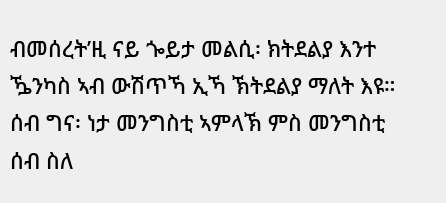ብመሰረት’ዚ ናይ ጐይታ መልሲ፡ ክትደልያ እንተ ዄንካስ ኣብ ውሽጥኻ ኢኻ ኽትደልያ ማለት እዩ። ሰብ ግና፡ ነታ መንግስቲ ኣምላኽ ምስ መንግስቲ ሰብ ስለ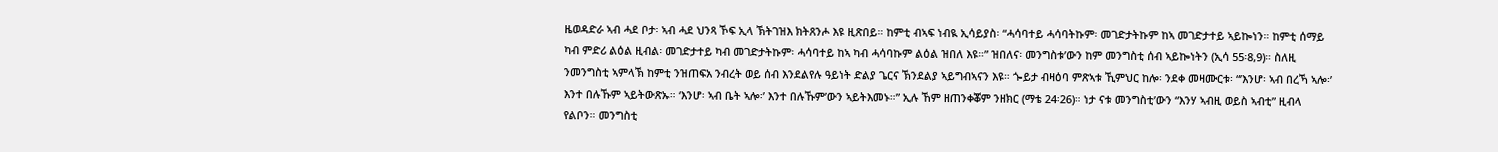ዜወዳድራ ኣብ ሓደ ቦታ፡ ኣብ ሓደ ህንጻ ኾፍ ኢላ ኽትገዝእ ክትጸንሖ እዩ ዚጽበይ። ከምቲ ብኣፍ ነብዪ ኢሳይያስ፡ “ሓሳባተይ ሓሳባትኩም፡ መገድታትኩም ከኣ መገድታተይ ኣይኰነን። ከምቲ ሰማይ ካብ ምድሪ ልዕል ዚብል፡ መገድታተይ ካብ መገድታትኩም፡ ሓሳባተይ ከኣ ካብ ሓሳባኩም ልዕል ዝበለ እዩ።” ዝበለና፡ መንግስቱ’ውን ከም መንግስቲ ሰብ ኣይኰነትን (ኢሳ 55፡8,9)። ስለዚ ንመንግስቲ ኣምላኽ ከምቲ ንዝጠፍአ ንብረት ወይ ሰብ እንደልየሉ ዓይነት ድልያ ጌርና ኽንደልያ ኣይግብኣናን እዩ። ጐይታ ብዛዕባ ምጽኣቱ ኺምህር ከሎ፡ ንደቀ መዛሙርቱ፡ “’እንሆ፡ ኣብ በረኻ ኣሎ፡’ እንተ በሉኹም ኣይትውጽኡ። ‘እንሆ፡ ኣብ ቤት ኣሎ፡’ እንተ በሉኹም’ውን ኣይትእመኑ።” ኢሉ ኸም ዘጠንቀቖም ንዘክር (ማቴ 24፡26)። ነታ ናቱ መንግስቲ’ውን “እንሃ ኣብዚ ወይስ ኣብቲ” ዚብላ የልቦን። መንግስቲ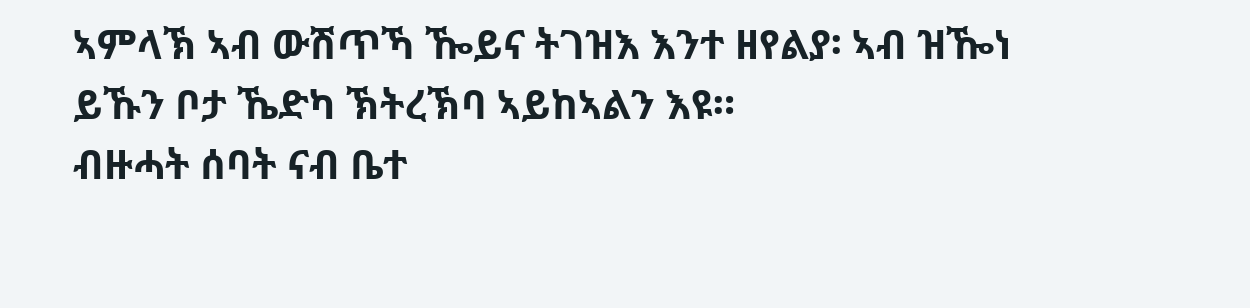ኣምላኽ ኣብ ውሽጥኻ ዀይና ትገዝእ እንተ ዘየልያ፡ ኣብ ዝዀነ ይኹን ቦታ ኼድካ ኽትረኽባ ኣይከኣልን እዩ።
ብዙሓት ሰባት ናብ ቤተ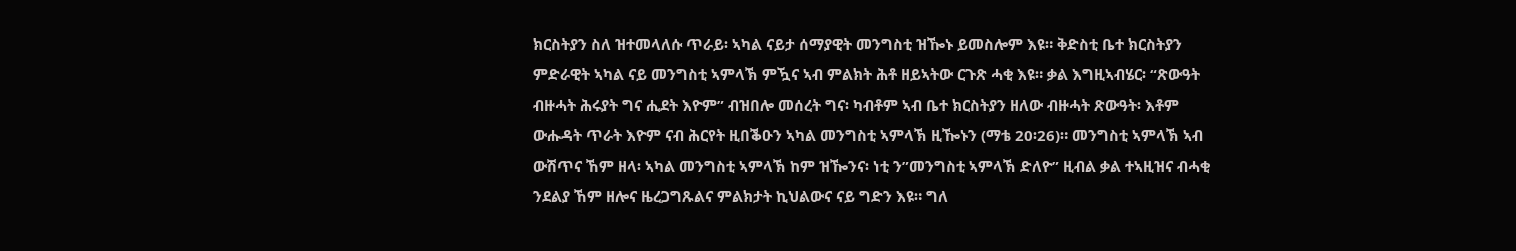ክርስትያን ስለ ዝተመላለሱ ጥራይ፡ ኣካል ናይታ ሰማያዊት መንግስቲ ዝዀኑ ይመስሎም እዩ። ቅድስቲ ቤተ ክርስትያን ምድራዊት ኣካል ናይ መንግስቲ ኣምላኽ ምዃና ኣብ ምልክት ሕቶ ዘይኣትው ርጉጽ ሓቂ እዩ። ቃል እግዚኣብሄር፡ “ጽውዓት ብዙሓት ሕሩያት ግና ሒደት እዮም” ብዝበሎ መሰረት ግና፡ ካብቶም ኣብ ቤተ ክርስትያን ዘለው ብዙሓት ጽውዓት፡ እቶም ውሑዳት ጥራት እዮም ናብ ሕርየት ዚበቕዑን ኣካል መንግስቲ ኣምላኽ ዚዀኑን (ማቴ 20፡26)። መንግስቲ ኣምላኽ ኣብ ውሽጥና ኸም ዘላ፡ ኣካል መንግስቲ ኣምላኽ ከም ዝዀንና፡ ነቲ ን”መንግስቲ ኣምላኽ ድለዮ” ዚብል ቃል ተኣዚዝና ብሓቂ ንደልያ ኸም ዘሎና ዜረጋግጹልና ምልክታት ኪህልውና ናይ ግድን እዩ። ግለ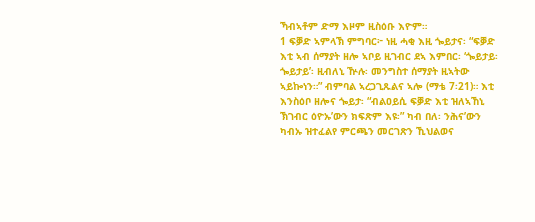ኻብኣቶም ድማ እዞም ዚስዕቡ እዮም።
1 ፍቓድ ኣምላኽ ምግባር፦ ነዚ ሓቂ እዚ ጐይታና፡ “ፍቓድ እቲ ኣብ ሰማያት ዘሎ ኣቦይ ዚገብር ደኣ እምበር፡ ‘ጐይታይ፡ ጐይታይ’፡ ዚብለኒ ዅሉ፡ መንግስተ ሰማያት ዚኣትው ኣይኰነን።” ብምባል ኣረጋጊጹልና ኣሎ (ማቴ 7፡21)። እቲ እንስዕቦ ዘሎና ጐይታ፡ “ብልዐይሲ ፍቓድ እቲ ዝለኣኸኒ ኽገብር ዕዮኡ’ውን ክፍጽም እዩ፡” ካብ በለ፡ ንሕና’ውን ካብኡ ዝተፈልየ ምርጫን መርገጽን ኺህልወና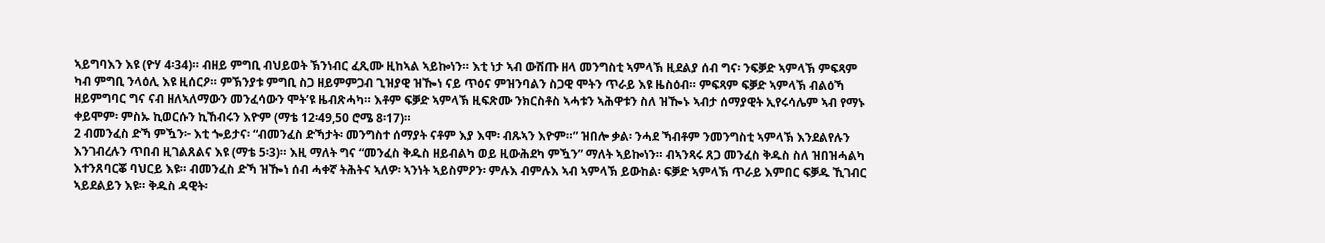ኣይግባእን እዩ (ዮሃ 4፡34)። ብዘይ ምግቢ ብህይወት ኽንነብር ፈጺሙ ዚከኣል ኣይኰነን። እቲ ነታ ኣብ ውሽጡ ዘላ መንግስቲ ኣምላኽ ዚደልያ ሰብ ግና፡ ንፍቓድ ኣምላኽ ምፍጻም ካብ ምግቢ ንላዕሊ እዩ ዚሰርዖ። ምኽንያቱ ምግቢ ስጋ ዘይምምጋብ ጊዝያዊ ዝዀነ ናይ ጥዕና ምዝንባልን ስጋዊ ሞትን ጥራይ እዩ ዜስዕብ። ምፍጻም ፍቓድ ኣምላኽ ብልዕኻ ዘይምግባር ግና ናብ ዘለኣለማውን መንፈሳውን ሞት’ዩ ዜብጽሓካ። እቶም ፍቓድ ኣምላኽ ዚፍጽሙ ንክርስቶስ ኣሓቱን ኣሕዋቱን ስለ ዝዀኑ ኣብታ ሰማያዊት ኢየሩሳሌም ኣብ የማኑ ቀይሞም፡ ምስኡ ኪወርሱን ኪኸብሩን እዮም (ማቴ 12፡49,50 ሮሜ 8፡17)።
2 ብመንፈስ ድኻ ምዃን፦ እቲ ጐይታና፡ “ብመንፈስ ድኻታት፡ መንግስተ ሰማያት ናቶም እያ እሞ፡ ብጹኣን እዮም።” ዝበሎ ቃል፡ ንሓደ ኻብቶም ንመንግስቲ ኣምላኽ እንደልየሉን እንገብረሉን ጥበብ ዚገልጸልና እዩ (ማቴ 5፡3)። እዚ ማለት ግና “መንፈስ ቅዱስ ዘይብልካ ወይ ዚውሕደካ ምዃን” ማለት ኣይኰነን። ብኣንጻሩ ጸጋ መንፈስ ቅዱስ ስለ ዝበዝሓልካ እተንጸባርቖ ባህርይ እዩ። ብመንፈስ ድኻ ዝዀነ ሰብ ሓቀኛ ትሕትና ኣለዎ፡ ኣንነት ኣይስምዖን፡ ምሉእ ብምሉእ ኣብ ኣምላኽ ይውከል፡ ፍቓድ ኣምላኽ ጥራይ እምበር ፍቓዱ ኺገብር ኣይደልይን እዩ። ቅዱስ ዳዊት፡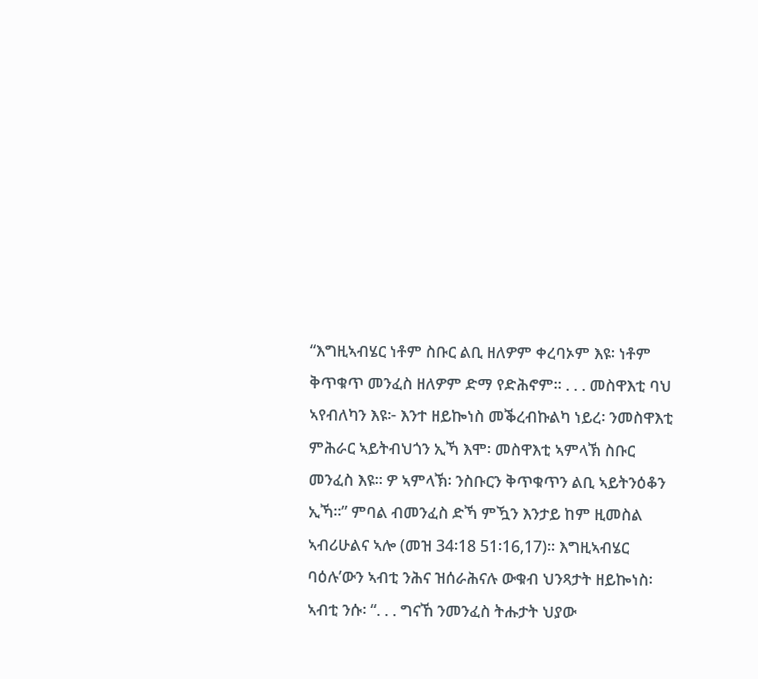“እግዚኣብሄር ነቶም ስቡር ልቢ ዘለዎም ቀረባኦም እዩ፡ ነቶም ቅጥቁጥ መንፈስ ዘለዎም ድማ የድሕኖም። . . . መስዋእቲ ባህ ኣየብለካን እዩ፦ እንተ ዘይኰነስ መቕረብኩልካ ነይረ፡ ንመስዋእቲ ምሕራር ኣይትብህጎን ኢኻ እሞ፡ መስዋእቲ ኣምላኽ ስቡር መንፈስ እዩ። ዎ ኣምላኽ፡ ንስቡርን ቅጥቁጥን ልቢ ኣይትንዕቆን ኢኻ።” ምባል ብመንፈስ ድኻ ምዃን እንታይ ከም ዚመስል ኣብሪሁልና ኣሎ (መዝ 34፡18 51፡16,17)። እግዚኣብሄር ባዕሉ’ውን ኣብቲ ንሕና ዝሰራሕናሉ ውቁብ ህንጻታት ዘይኰነስ፡ ኣብቲ ንሱ፡ “. . . ግናኸ ንመንፈስ ትሑታት ህያው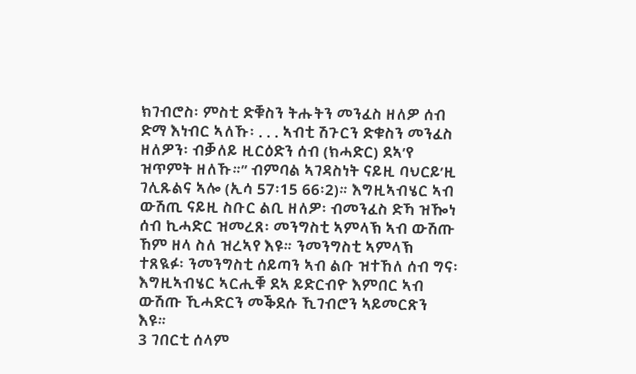ክገብሮስ፡ ምስቲ ድቑስን ትሑትን መንፈስ ዘለዎ ሰብ ድማ እነብር ኣለኹ፡ . . . ኣብቲ ሽጉርን ድቁስን መንፈስ ዘለዎን፡ ብቓለይ ዚርዕድን ሰብ (ክሓድር) ደኣ’የ ዝጥምት ዘለኹ።” ብምባል ኣገዳስነት ናይዚ ባህርይ’ዚ ገሊጹልና ኣሎ (ኢሳ 57፡15 66፡2)። እግዚኣብሄር ኣብ ውሽጢ ናይዚ ስቡር ልቢ ዘለዎ፡ ብመንፈስ ድኻ ዝዀነ ሰብ ኪሓድር ዝመረጸ፡ መንግስቲ ኣምላኽ ኣብ ውሽጡ ኸም ዘላ ስለ ዝረኣየ እዩ። ንመንግስቲ ኣምላኽ ተጸዪፉ፡ ንመንግስቲ ሰይጣን ኣብ ልቡ ዝተኸለ ሰብ ግና፡ እግዚኣብሄር ኣርሒቑ ደኣ ይድርብዮ እምበር ኣብ ውሽጡ ኺሓድርን መቕደሱ ኺገብሮን ኣይመርጽን እዩ።
3 ገበርቲ ሰላም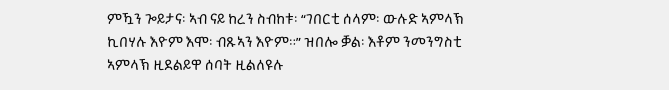ምዃን ጐይታና፡ ኣብ ናይ ከረን ስብከቱ፡ “ገበርቲ ሰላም፡ ውሉድ ኣምላኽ ኪበሃሉ እዮም እሞ፡ ብጹኣን እዮም።” ዝበሎ ቓል፡ እቶም ንመንግስቲ ኣምላኽ ዚደልይዋ ሰባት ዚልለዩሉ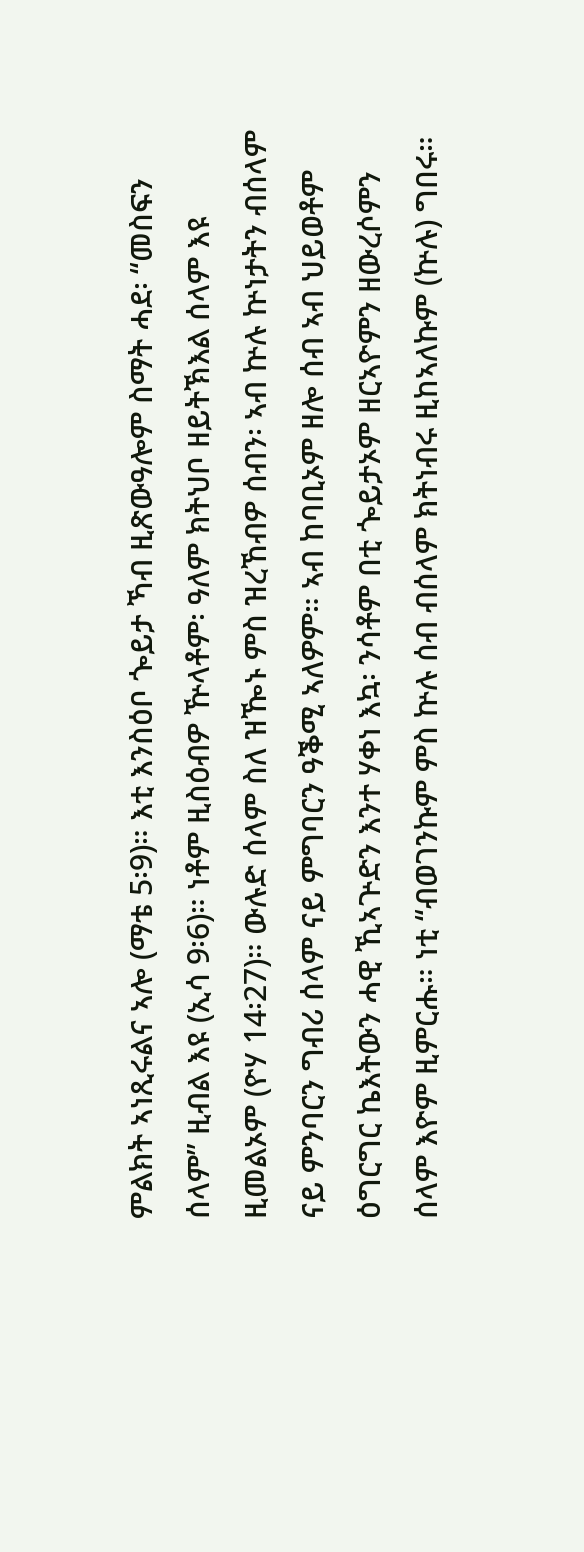ምልክት ኣነጺሩልና ኣሎ (ማቴ 5፡9)። እቲ እንስዕቦ ጐይታ ኻብ ዚጽውዓሎም ስማት ሓደ፡ “መስፍን ሰላም” ዚብል እዩ (ኢሳ 9፡6)። ነቶም ዚስዕብዎ ዅላቶም፡ ዓለም ክትህቦ ዘይትኽእል ሰላም እዩ ዚመልኦም (ዮሃ 14፡27)። ውሉድ ሰላም ስለ ዝዀኑ ምስ ዝረኸብዎ ሰብን፡ ኣብ ኵሉ ኵነታትን ብሰላም ናይ ምንባርን ግብሪ ሰላም ናይ ምግባርን ዓቕሚ ኣለዎም። ኣብ ከባቢኦም ዘሎ ሰብ ኣብ ህይወቶም ዕግርግር ኬእትውን ሓዊ ኺኣጕድን እንተ ሃቀነ እኳ፡ ንሳቶም በቲ ጐይታኦም ዘርኣዮምን ዘውረሶምን ሰላም እዮም ዚምርሑ። ነቲ “ብወገንኩም ምስ ኵሉ ሰብ ብሰላም ክትነብሩ ዚከኣለኩም (ኵሉ) ግበሩ።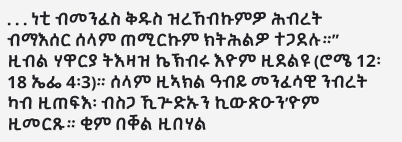. . . ነቲ ብመንፈስ ቅዱስ ዝረኸብኩምዎ ሕብረት ብማእሰር ሰላም ጠሚርኩም ክትሕልዎ ተጋደሉ።” ዚብል ሃዋርያ ትእዛዝ ኬኽብሩ እዮም ዚደልዩ (ሮሜ 12፡18 ኤፌ 4፡3)። ሰላም ዚኣክል ዓብይ መንፈሳዊ ንብረት ካብ ዚጠፍእ፡ ብስጋ ኺጕድኡን ኪውጽዑን’ዮም ዚመርጹ። ቂም በቐል ዚበሃል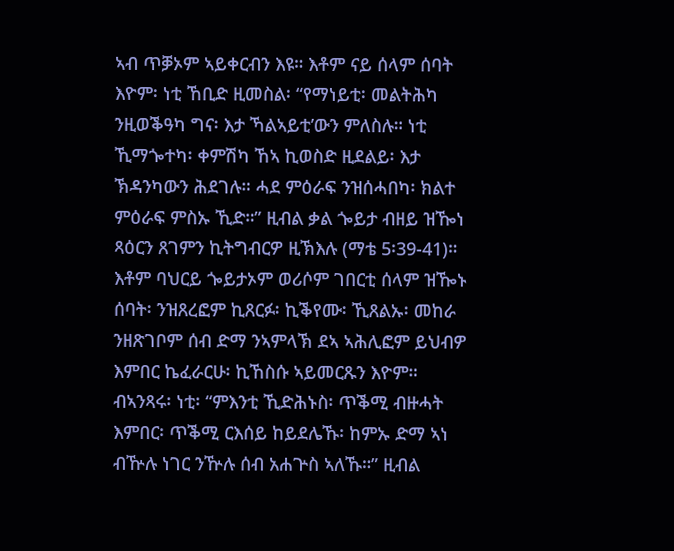ኣብ ጥቓኦም ኣይቀርብን እዩ። እቶም ናይ ሰላም ሰባት እዮም፡ ነቲ ኸቢድ ዚመስል፡ “የማነይቲ፡ መልትሕካ ንዚወቕዓካ ግና፡ እታ ኻልኣይቲ’ውን ምለስሉ። ነቲ ኺማጐተካ፡ ቀምሽካ ኸኣ ኪወስድ ዚደልይ፡ እታ ኽዳንካውን ሕደገሉ። ሓደ ምዕራፍ ንዝሰሓበካ፡ ክልተ ምዕራፍ ምስኡ ኺድ።” ዚብል ቃል ጐይታ ብዘይ ዝዀነ ጻዕርን ጸገምን ኪትግብርዎ ዚኽእሉ (ማቴ 5፡39-41)። እቶም ባህርይ ጐይታኦም ወሪሶም ገበርቲ ሰላም ዝዀኑ ሰባት፡ ንዝጸረፎም ኪጸርፉ፡ ኪቕየሙ፡ ኺጸልኡ፡ መከራ ንዘጽገቦም ሰብ ድማ ንኣምላኽ ደኣ ኣሕሊፎም ይህብዎ እምበር ኬፈራርሁ፡ ኪኸስሱ ኣይመርጹን እዮም። ብኣንጻሩ፡ ነቲ፡ “ምእንቲ ኺድሕኑስ፡ ጥቕሚ ብዙሓት እምበር፡ ጥቕሚ ርእሰይ ከይደሌኹ፡ ከምኡ ድማ ኣነ ብዅሉ ነገር ንዅሉ ሰብ አሐጕስ ኣለኹ።” ዚብል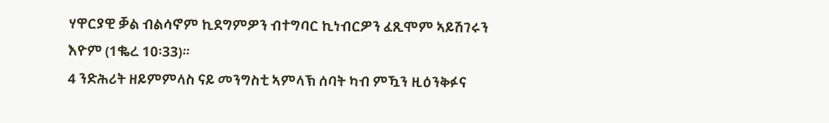ሃዋርያዊ ቓል ብልሳኖም ኪደግምዎን ብተግባር ኪነብርዎን ፈጺሞም ኣይሽገሩን እዮም (1ቈረ 10፡33)።
4 ንድሕሪት ዘይምምላስ ናይ መንግስቲ ኣምላኽ ሰባት ካብ ምዃን ዚዕንቅፉና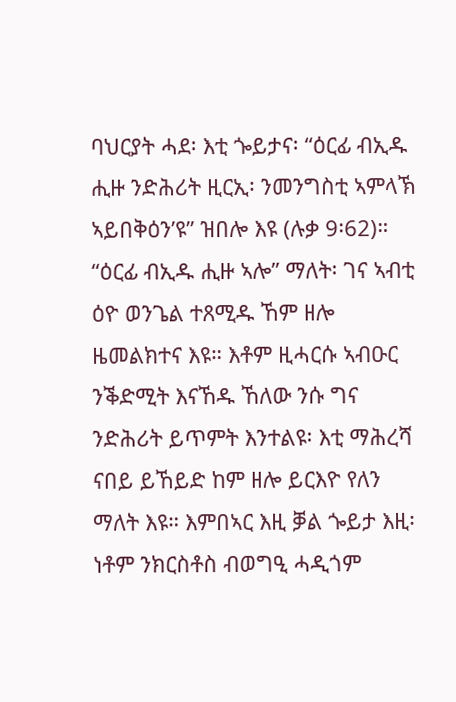ባህርያት ሓደ፡ እቲ ጐይታና፡ “ዕርፊ ብኢዱ ሒዙ ንድሕሪት ዚርኢ፡ ንመንግስቲ ኣምላኽ ኣይበቅዕን’ዩ” ዝበሎ እዩ (ሉቃ 9፡62)። “ዕርፊ ብኢዱ ሒዙ ኣሎ” ማለት፡ ገና ኣብቲ ዕዮ ወንጌል ተጸሚዱ ኸም ዘሎ ዜመልክተና እዩ። እቶም ዚሓርሱ ኣብዑር ንቕድሚት እናኸዱ ኸለው ንሱ ግና ንድሕሪት ይጥምት እንተልዩ፡ እቲ ማሕረሻ ናበይ ይኸይድ ከም ዘሎ ይርእዮ የለን ማለት እዩ። እምበኣር እዚ ቓል ጐይታ እዚ፡ ነቶም ንክርስቶስ ብወግዒ ሓዲጎም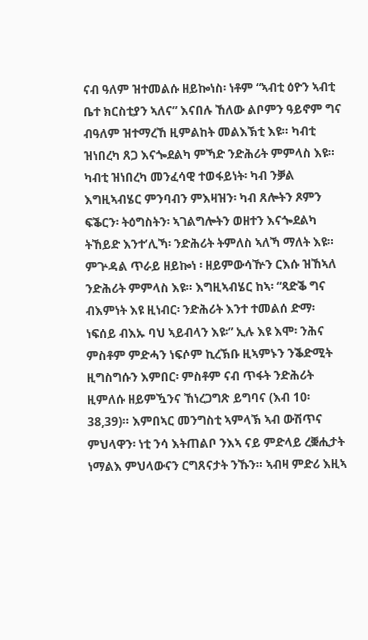ናብ ዓለም ዝተመልሱ ዘይኰነስ፡ ነቶም “ኣብቲ ዕዮን ኣብቲ ቤተ ክርስቲያን ኣለና” እናበሉ ኸለው ልቦምን ዓይኖም ግና ብዓለም ዝተማረኸ ዚምልከት መልእኽቲ እዩ። ካብቲ ዝነበረካ ጸጋ እናጐደልካ ምኻድ ንድሕሪት ምምላስ እዩ። ካብቲ ዝነበረካ መንፈሳዊ ተወፋይነት፡ ካብ ንቓል እግዚኣብሄር ምንባብን ምእዛዝን፡ ካብ ጸሎትን ጾምን ፍቕርን፡ ትዕግስትን፡ ኣገልግሎትን ወዘተን እናጐደልካ ትኸይድ እንተ’ሊኻ፡ ንድሕሪት ትምለስ ኣለኻ ማለት እዩ። ምጕዳል ጥራይ ዘይኰነ ፡ ዘይምውሳዅን ርእሱ ዝኸኣለ ንድሕሪት ምምላስ እዩ። እግዚኣብሄር ከኣ፡ “ጻድቕ ግና ብእምነት እዩ ዚነብር፡ ንድሕሪት እንተ ተመልሰ ድማ፡ ነፍሰይ ብእኡ ባህ ኣይብላን እዩ፡” ኢሉ እዩ እሞ፡ ንሕና ምስቶም ምድሓን ነፍሶም ኪረኽቡ ዚኣምኑን ንቕድሚት ዚግስግሱን እምበር፡ ምስቶም ናብ ጥፋት ንድሕሪት ዚምለሱ ዘይምዃንና ኸነረጋግጽ ይግባና (እብ 10፡38,39)። እምበኣር መንግስቲ ኣምላኽ ኣብ ውሽጥና ምህላዋን፡ ነቲ ንሳ እትጠልቦ ንእኣ ናይ ምድላይ ረቛሒታት ነማልእ ምህላውናን ርግጸናታት ንኹን። ኣብዛ ምድሪ እዚኣ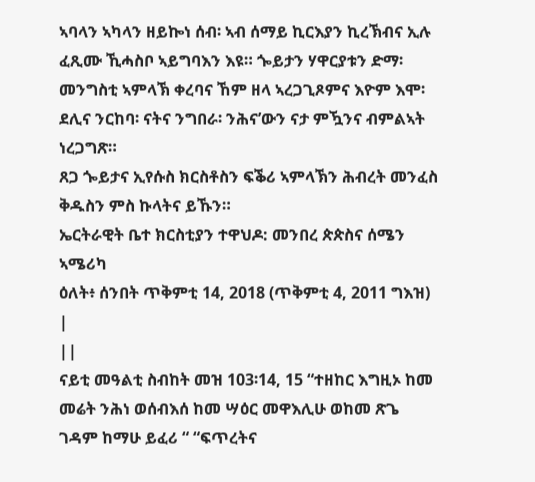ኣባላን ኣካላን ዘይኰነ ሰብ፡ ኣብ ሰማይ ኪርእያን ኪረኽብና ኢሉ ፈጺሙ ኺሓስቦ ኣይግባእን እዩ። ጐይታን ሃዋርያቱን ድማ፡ መንግስቲ ኣምላኽ ቀረባና ኸም ዘላ ኣረጋጊጾምና እዮም እሞ፡ ደሊና ንርከባ፡ ናትና ንግበራ፡ ንሕና’ውን ናታ ምዃንና ብምልኣት ነረጋግጽ።
ጸጋ ጐይታና ኢየሱስ ክርስቶስን ፍቕሪ ኣምላኽን ሕብረት መንፈስ ቅዱስን ምስ ኩላትና ይኹን።
ኤርትራዊት ቤተ ክርስቲያን ተዋህዶ: መንበረ ጵጵስና ሰሜን ኣሜሪካ
ዕለት፥ ሰንበት ጥቅምቲ 14, 2018 (ጥቅምቲ 4, 2011 ግእዝ) |
||
ናይቲ መዓልቲ ስብከት መዝ 103፡14, 15 “ተዘከር እግዚኦ ከመ መሬት ንሕነ ወሰብእሰ ከመ ሣዕር መዋእሊሁ ወከመ ጽጌ ገዳም ከማሁ ይፈሪ “ “ፍጥረትና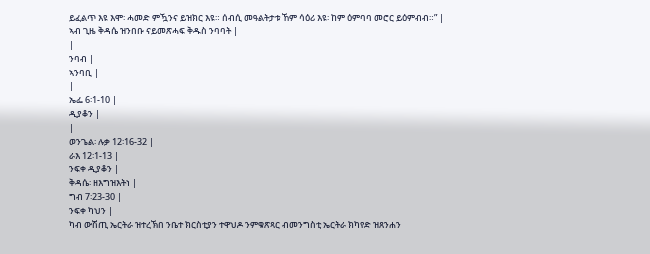ይፈልጥ እዩ እሞ፡ ሓመድ ምዃንና ይዝክር እዩ። ሰብሲ መዓልትታቱ ኸም ሳዕሪ እዩ፡ ከም ዕምባባ መሮር ይዕምብብ።” |
ኣብ ጊዜ ቅዳሴ ዝንበቡ ናይመጽሓፍ ቅዱስ ንባባት |
|
ንባብ |
ኣንባቢ |
|
ኤፌ 6፡1-10 |
ዲያቆን |
|
ወንጌል፡ ሉቃ 12፡16-32 |
ራእ 12፡1-13 |
ንፍቀ ዲያቆን |
ቅዳሴ፡ ዘእግዝእትነ |
ግብ 7፡23-30 |
ንፍቀ ካህን |
ካብ ውሽጢ ኤርትራ ዝተረኽበ ንቤተ ክርስቲያን ተዋህዶ ንምቁጽጻር ብመንግስቲ ኤርትራ ክካየድ ዝጸንሐን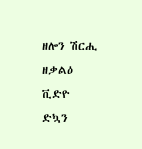ዘሎን ሽርሒ ዘቃልዕ ቪድዮ
ድኳን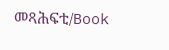መጻሕፍቲ/Book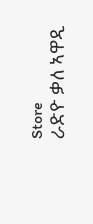Store
ራድዮ ቃለ ኣዋዲ